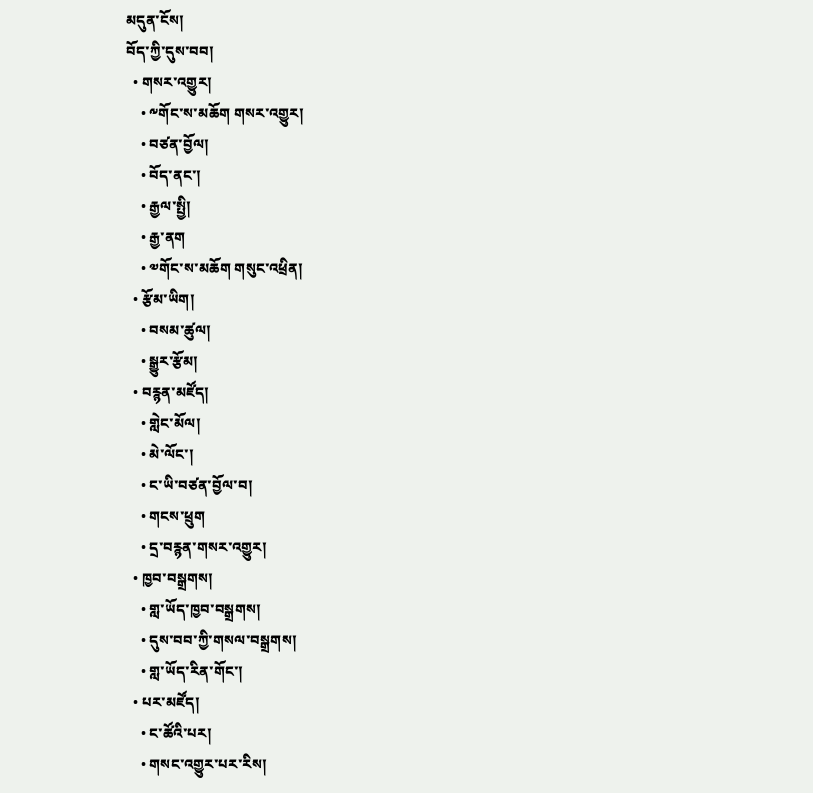མདུན་ངོས།
བོད་ཀྱི་དུས་བབ།
  • གསར་འགྱུར།
    • ༸གོང་ས་མཆོག གསར་འགྱུར།
    • བཙན་བྱོལ།
    • བོད་ནང་།
    • རྒྱལ་སྤྱི།
    • རྒྱ་ནག
    • ༧གོང་ས་མཆོག གསུང་འཕྲིན།
  • རྩོམ་ཡིག།
    • བསམ་ཚུལ།
    • སྒྱུར་རྩོམ།
  • བརྙན་མཛོད།
    • གླེང་མོལ།
    • མེ་ལོང་།
    • ང་ཡི་བཙན་བྱོལ་བ།
    • གངས་ཕྲུག
    • དྲ་བརྙན་གསར་འགྱུར།
  • ཁྱབ་བསྒྲགས།
    • གླ་ཡོད་ཁྱབ་བསྒྲགས།
    • དུས་བབ་ཀྱི་གསལ་བསྒྲགས།
    • གླ་ཡོད་རིན་གོང་།
  • པར་མཛོད།
    • ང་ཚོའི་པར།
    • གསང་འགྱུར་པར་རིས།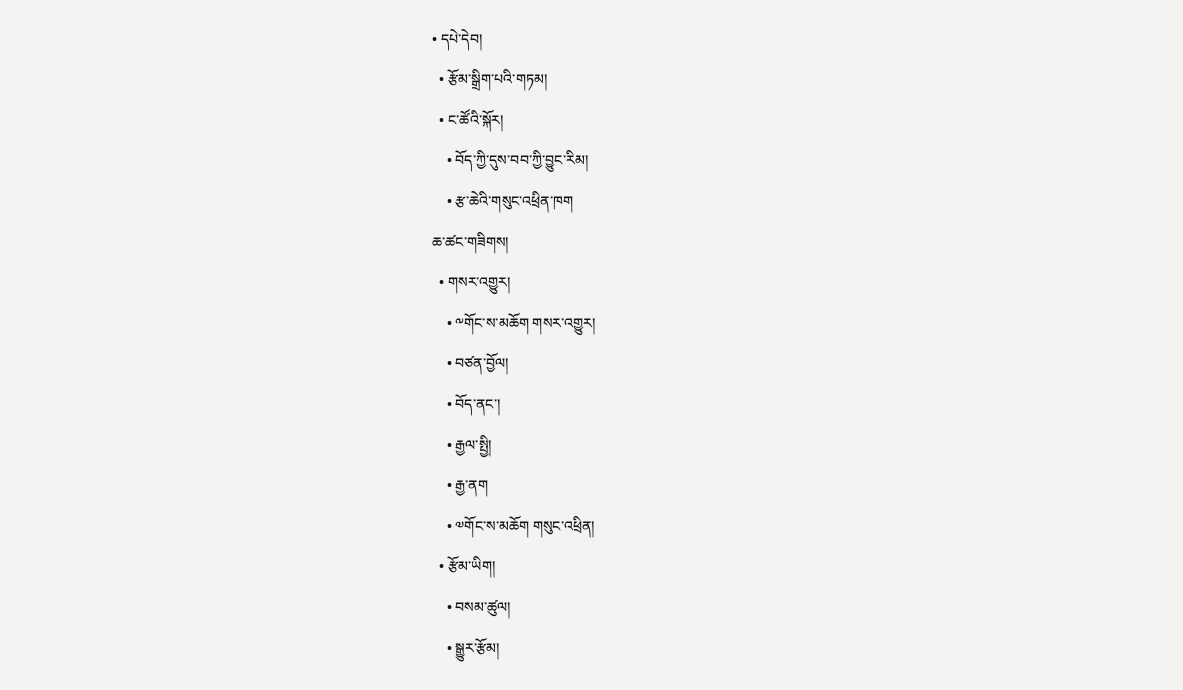• དཔེ་དེབ།
  • རྩོམ་སྒྲིག་པའི་གཏམ།
  • ང་ཚོའི་སྐོར།
    • བོད་ཀྱི་དུས་བབ་ཀྱི་བྱུང་རིམ།
    • རྩ་ཆེའི་གསུང་འཕྲིན་ཁག
ཆ་ཚང་གཟིགས།
  • གསར་འགྱུར།
    • ༸གོང་ས་མཆོག གསར་འགྱུར།
    • བཙན་བྱོལ།
    • བོད་ནང་།
    • རྒྱལ་སྤྱི།
    • རྒྱ་ནག
    • ༧གོང་ས་མཆོག གསུང་འཕྲིན།
  • རྩོམ་ཡིག།
    • བསམ་ཚུལ།
    • སྒྱུར་རྩོམ།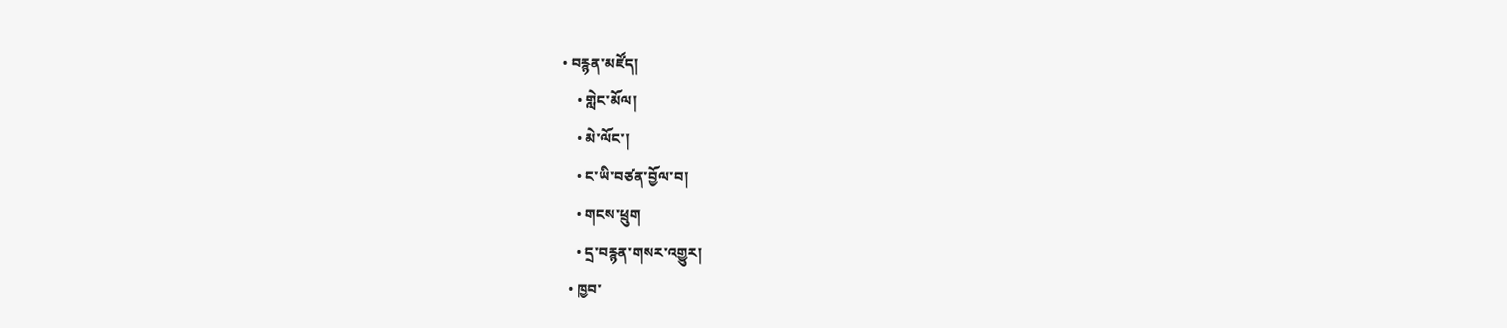• བརྙན་མཛོད།
    • གླེང་མོལ།
    • མེ་ལོང་།
    • ང་ཡི་བཙན་བྱོལ་བ།
    • གངས་ཕྲུག
    • དྲ་བརྙན་གསར་འགྱུར།
  • ཁྱབ་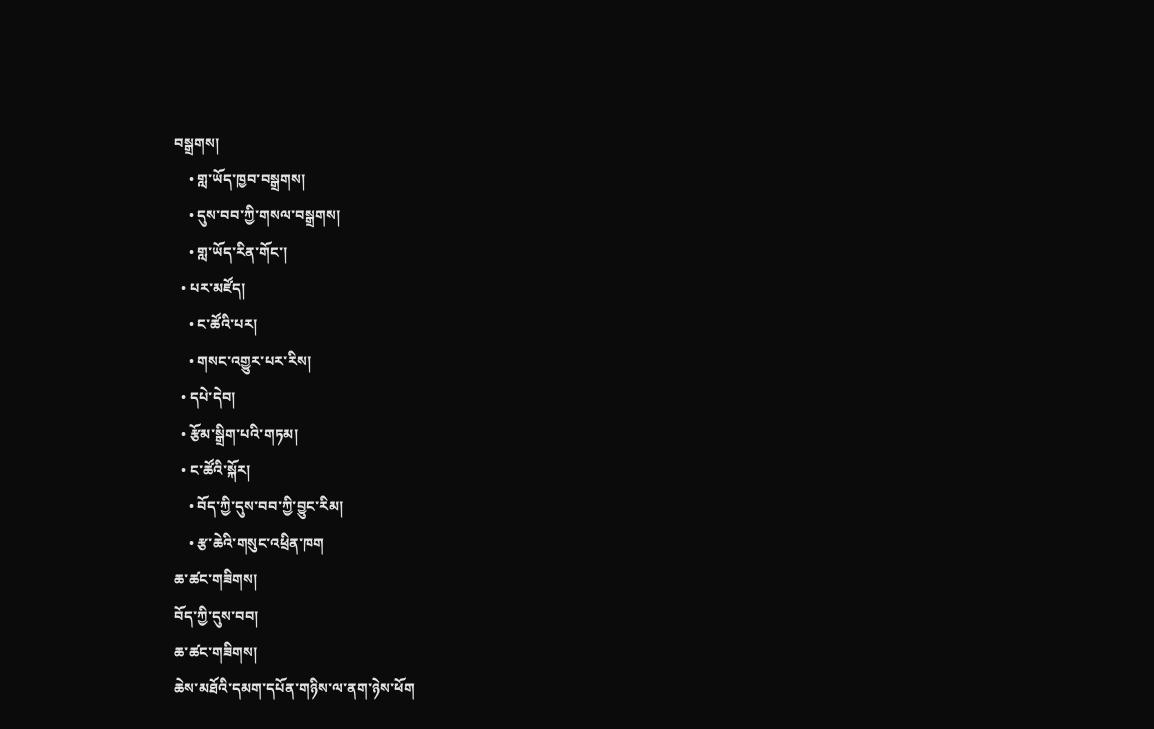བསྒྲགས།
    • གླ་ཡོད་ཁྱབ་བསྒྲགས།
    • དུས་བབ་ཀྱི་གསལ་བསྒྲགས།
    • གླ་ཡོད་རིན་གོང་།
  • པར་མཛོད།
    • ང་ཚོའི་པར།
    • གསང་འགྱུར་པར་རིས།
  • དཔེ་དེབ།
  • རྩོམ་སྒྲིག་པའི་གཏམ།
  • ང་ཚོའི་སྐོར།
    • བོད་ཀྱི་དུས་བབ་ཀྱི་བྱུང་རིམ།
    • རྩ་ཆེའི་གསུང་འཕྲིན་ཁག
ཆ་ཚང་གཟིགས།
བོད་ཀྱི་དུས་བབ།
ཆ་ཚང་གཟིགས།
ཆེས་མཐོའི་དམག་དཔོན་གཉིས་ལ་ནག་ཉེས་ཕོག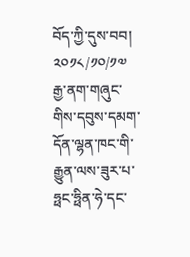བོད་ཀྱི་དུས་བབ།
༢༠༡༨/༡༠/༡༧
རྒྱ་ནག་གཞུང་གིས་དབུས་དམག་དོན་ལྷན་ཁང་གི་རྒྱུན་ལས་ཟུར་པ་ཧྥང་ཧྥིན་ཧེ་དང་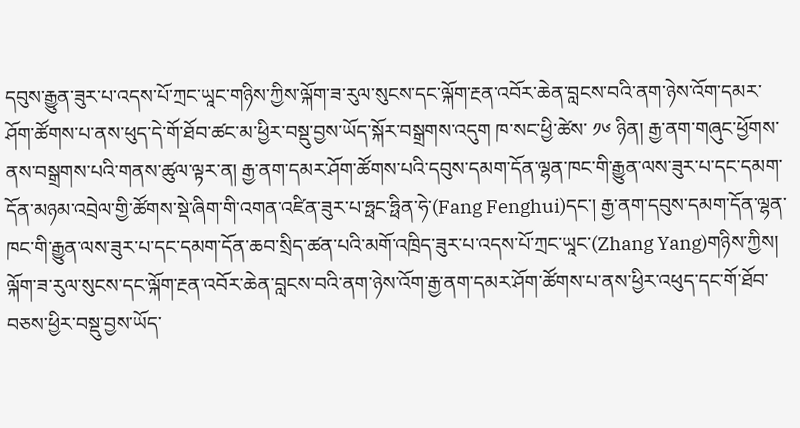དབུས་རྒྱུན་ཟུར་པ་འདས་པོ་ཀྲང་ཡཱང་གཉིས་ཀྱིས་ལྐོག་ཟ་རུལ་སུངས་དང་ལྐོག་རྔན་འབོར་ཆེན་བླངས་བའི་ནག་ཉེས་འོག་དམར་ཤོག་ཚོགས་པ་ནས་ཕུད་དེ་གོ་ཐོབ་ཚང་མ་ཕྱིར་བསྡུ་བྱས་ཡོད་སྐོར་བསྒྲགས་འདུག ཁ་སང་ཕྱི་ཚེས་ ༡༦ ཉིན། རྒྱ་ནག་གཞུང་ཕྱོགས་ནས་བསྒྲགས་པའི་གནས་ཚུལ་ལྟར་ན། རྒྱ་ནག་དམར་ཤོག་ཚོགས་པའི་དབུས་དམག་དོན་ལྷན་ཁང་གི་རྒྱུན་ལས་ཟུར་པ་དང་དམག་དོན་མཉམ་འབྲེལ་གྱི་ཚོགས་སྡེ་ཞིག་གི་འགན་འཛིན་ཟུར་པ་ཧྥང་ཧྥིན་ཧེ་(Fang Fenghui)དང་། རྒྱ་ནག་དབུས་དམག་དོན་ལྷན་ཁང་གི་རྒྱུན་ལས་ཟུར་པ་དང་དམག་དོན་ཆབ་སྲིད་ཚན་པའི་མགོ་འཁྲིད་ཟུར་པ་འདས་པོ་ཀྲང་ཡཱང་(Zhang Yang)གཉིས་ཀྱིས། ལྐོག་ཟ་རུལ་སུངས་དང་ལྐོག་རྔན་འབོར་ཆེན་བླངས་བའི་ནག་ཉེས་འོག་རྒྱ་ནག་དམར་ཤོག་ཚོགས་པ་ནས་ཕྱིར་འཕུད་དང་གོ་ཐོབ་བཅས་ཕྱིར་བསྡུ་བྱས་ཡོད་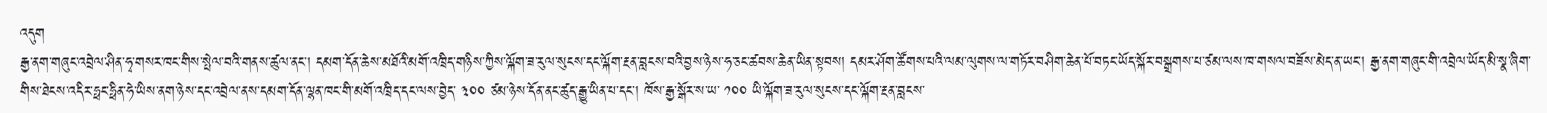འདུག
རྒྱ་ནག་གཞུང་འབྲེལ་ཤིན་ཧྭ་གསར་ཁང་གིས་སྤེལ་བའི་གནས་ཚུལ་ནང་། དམག་དོན་ཆེས་མཐོའི་མགོ་འཁྲིད་གཉིས་ཀྱིས་ལྐོག་ཟ་རུལ་སུངས་དང་ལྐོག་རྔན་བླངས་བའི་བྱས་ཉེས་ཧ་ཅང་ཚབས་ཆེན་ཡིན་སྟབས། དམར་ཤོག་ཚོགས་པའི་ལམ་ལུགས་ལ་གཏོར་བཤིག་ཆེན་པོ་བཏང་ཡོད་སྐོར་བསྒྲགས་པ་ཙམ་ལས་ཁ་གསལ་བཟོས་མེད་ན་ཡང་། རྒྱ་ནག་གཞུང་གི་འབྲེལ་ཡོད་མི་སྣ་ཞིག་གིས་ཐེངས་འདིར་ཧྥང་ཧྥིན་ཧེ་ཡིས་ནག་ཉེས་དང་འབྲེལ་ནས་དམག་དོན་ལྷན་ཁང་གི་མགོ་འཁྲིད་དང་ལས་བྱེད་ ༣༠༠ ཙམ་ཉེས་དོན་ནང་ཚུད་རྒྱུ་ཡིན་པ་དང་། ཁོས་རྒྱ་སྒོར་ས་ཡ་ ༡༠༠ ཡི་ལྐོག་ཟ་རུལ་སུངས་དང་ལྐོག་རྔན་བླངས་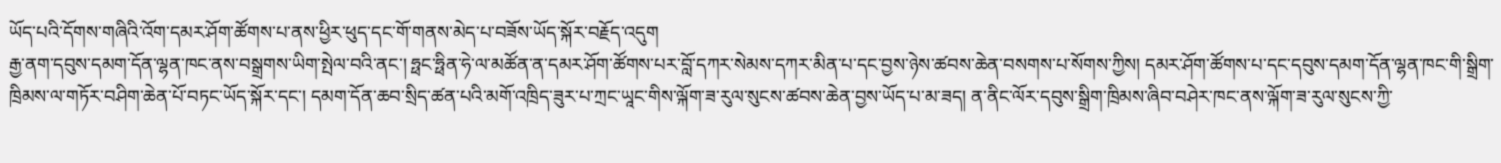ཡོད་པའི་དོགས་གཞིའི་འོག་དམར་ཤོག་ཚོགས་པ་ནས་ཕྱིར་ཕུད་དང་གོ་གནས་མེད་པ་བཟོས་ཡོད་སྐོར་བརྗོད་འདུག
རྒྱ་ནག་དབུས་དམག་དོན་ལྷན་ཁང་ནས་བསྒྲགས་ཡིག་སྤེལ་བའི་ནང་། ཧྥང་ཧྥིན་ཧེ་ལ་མཚོན་ན་དམར་ཤོག་ཚོགས་པར་བློ་དཀར་སེམས་དཀར་མིན་པ་དང་བྱས་ཉེས་ཚབས་ཆེན་བསགས་པ་སོགས་ཀྱིས། དམར་ཤོག་ཚོགས་པ་དང་དབུས་དམག་དོན་ལྷན་ཁང་གི་སྒྲིག་ཁྲིམས་ལ་གཏོར་བཤིག་ཆེན་པོ་བཏང་ཡོད་སྐོར་དང་། དམག་དོན་ཆབ་སྲིད་ཚན་པའི་མགོ་འཁྲིད་ཟུར་པ་ཀྲང་ཡཱང་གིས་ལྐོག་ཟ་རུལ་སུངས་ཚབས་ཆེན་བྱས་ཡོད་པ་མ་ཟད། ན་ནིང་ལོར་དབུས་སྒྲིག་ཁྲིམས་ཞིབ་བཤེར་ཁང་ནས་ལྐོག་ཟ་རུལ་སུངས་ཀྱི་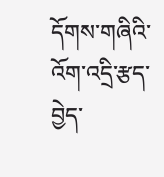དོགས་གཞིའི་འོག་འདྲི་རྩད་བྱེད་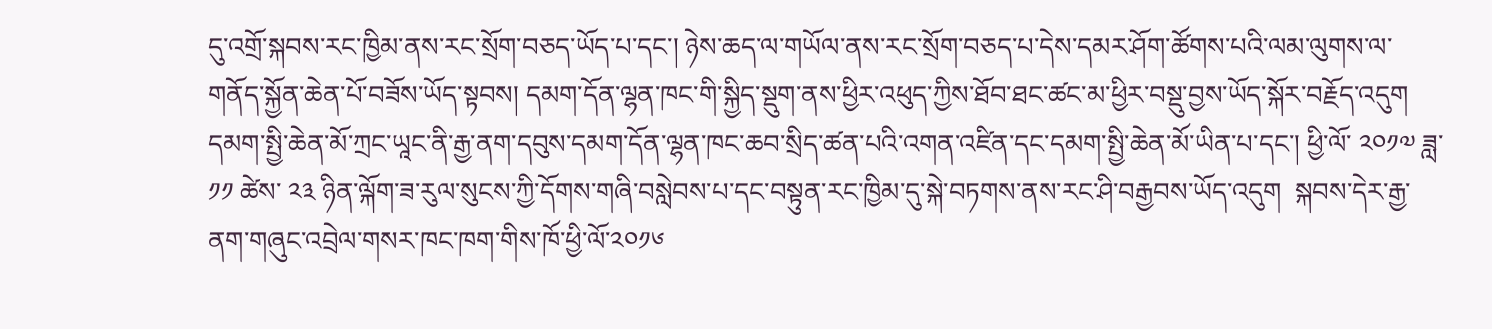དུ་འགྲོ་སྐབས་རང་ཁྱིམ་ནས་རང་སྲོག་བཅད་ཡོད་པ་དང་། ཉེས་ཆད་ལ་གཡོལ་ནས་རང་སྲོག་བཅད་པ་དེས་དམར་ཤོག་ཚོགས་པའི་ལམ་ལུགས་ལ་གནོད་སྐྱོན་ཆེན་པོ་བཟོས་ཡོད་སྟབས། དམག་དོན་ལྷན་ཁང་གི་སྐྱིད་སྡུག་ནས་ཕྱིར་འཕུད་ཀྱིས་ཐོབ་ཐང་ཚང་མ་ཕྱིར་བསྡུ་བྱས་ཡོད་སྐོར་བརྗོད་འདུག
དམག་སྤྱི་ཆེན་མོ་ཀྲང་ཡཱང་ནི་རྒྱ་ནག་དབུས་དམག་དོན་ལྷན་ཁང་ཆབ་སྲིད་ཚན་པའི་འགན་འཛིན་དང་དམག་སྤྱི་ཆེན་མོ་ཡིན་པ་དང་། ཕྱི་ལོ་ ༢༠༡༧ ཟླ་ ༡༡ ཚེས་ ༢༣ ཉིན་ལྐོག་ཟ་རུལ་སུངས་ཀྱི་དོགས་གཞི་བསླེབས་པ་དང་བསྟུན་རང་ཁྱིམ་དུ་སྐེ་བཏགས་ནས་རང་ཤི་བརྒྱབས་ཡོད་འདུག  སྐབས་དེར་རྒྱ་ནག་གཞུང་འབྲེལ་གསར་ཁང་ཁག་གིས་ཁོ་ཕྱི་ལོ་༢༠༡༦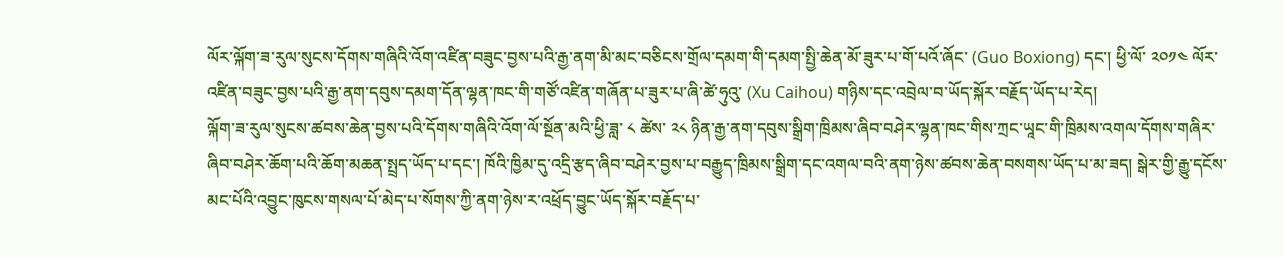ལོར་ལྐོག་ཟ་རུལ་སུངས་དོགས་གཞིའི་འོག་འཛིན་བཟུང་བྱས་པའི་རྒྱ་ནག་མི་མང་བཅིངས་གྲོལ་དམག་གི་དམག་སྤྱི་ཆེན་མོ་ཟུར་པ་གོ་པའོ་ཞོང་ (Guo Boxiong) དང་། ཕྱི་ལོ་ ༢༠༡༤ ལོར་འཛིན་བཟུང་བྱས་པའི་རྒྱ་ནག་དབུས་དམག་དོན་ལྷན་ཁང་གི་གཙོ་འཛིན་གཞོན་པ་ཟུར་པ་ཞི་ཚེ་ཧུའུ་ (Xu Caihou) གཉིས་དང་འབྲེལ་བ་ཡོད་སྐོར་བརྗོད་ཡོད་པ་རེད།
ལྐོག་ཟ་རུལ་སུངས་ཚབས་ཆེན་བྱས་པའི་དོགས་གཞིའི་འོག་ལོ་སྔོན་མའི་ཕྱི་ཟླ་ ༨ ཚེས་ ༢༨ ཉིན་རྒྱ་ནག་དབུས་སྒྲིག་ཁྲིམས་ཞིབ་བཤེར་ལྷན་ཁང་གིས་ཀྲང་ཡཱང་གི་ཁྲིམས་འགལ་དོགས་གཞིར་ཞིབ་བཤེར་ཆོག་པའི་ཆོག་མཆན་སྤྲད་ཡོད་པ་དང་། ཁོའི་ཁྱིམ་དུ་འདྲི་རྩད་ཞིབ་བཤེར་བྱས་པ་བརྒྱུད་ཁྲིམས་སྒྲིག་དང་འགལ་བའི་ནག་ཉེས་ཚབས་ཆེན་བསགས་ཡོད་པ་མ་ཟད། སྒེར་གྱི་རྒྱུ་དངོས་མང་པོའི་འབྱུང་ཁུངས་གསལ་པོ་མེད་པ་སོགས་ཀྱི་ནག་ཉེས་ར་འཕྲོད་བྱུང་ཡོད་སྐོར་བརྗོད་པ་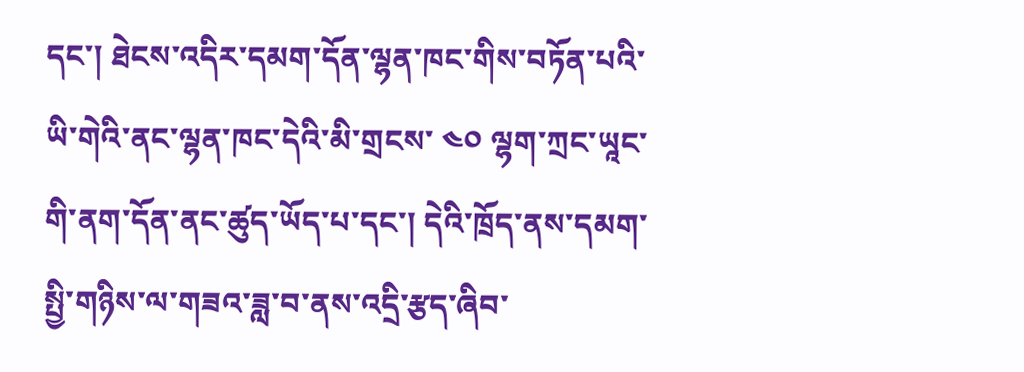དང་། ཐེངས་འདིར་དམག་དོན་ལྷན་ཁང་གིས་བཏོན་པའི་ཡི་གེའི་ནང་ལྷན་ཁང་དེའི་མི་གྲངས་ ༤༠ ལྷག་ཀྲང་ཡཱང་གི་ནག་དོན་ནང་ཚུད་ཡོད་པ་དང་། དེའི་ཁྲོད་ནས་དམག་སྤྱི་གཉིས་ལ་གཟའ་ཟླ་བ་ནས་འདྲི་རྩད་ཞིབ་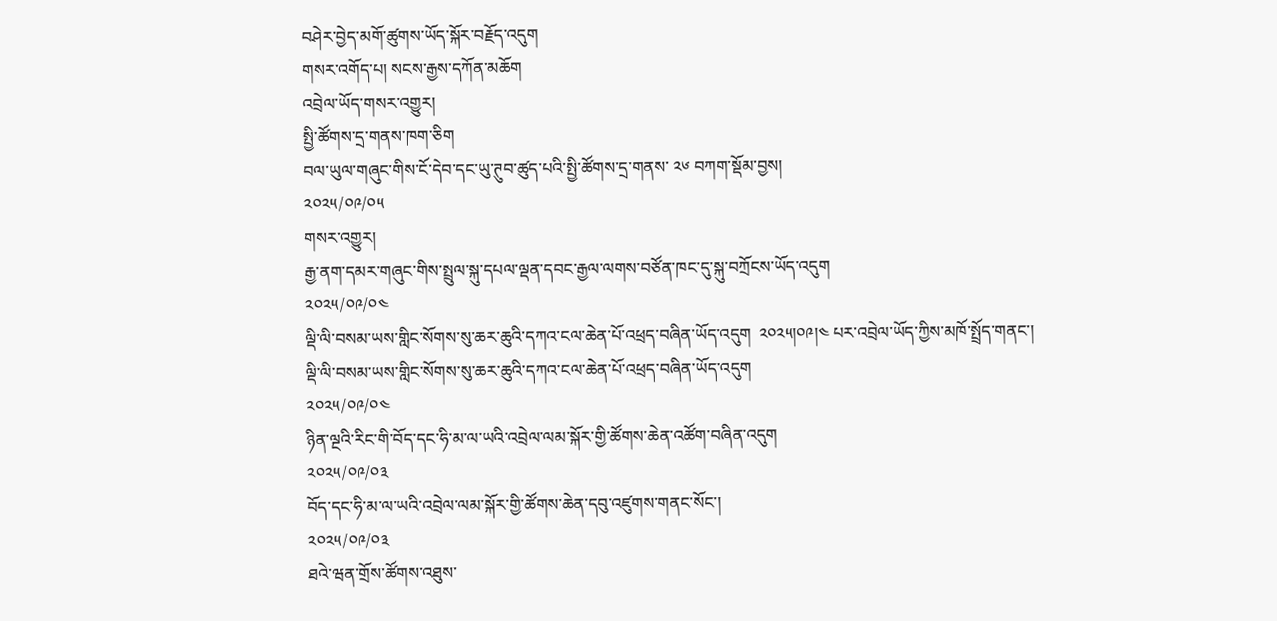བཤེར་བྱེད་མགོ་ཚུགས་ཡོད་སྐོར་བརྗོད་འདུག
གསར་འགོད་པ། སངས་རྒྱས་དཀོན་མཆོག
འབྲེལ་ཡོད་གསར་འགྱུར།
སྤྱི་ཚོགས་དྲ་གནས་ཁག་ཅིག
བལ་ཡུལ་གཞུང་གིས་ངོ་དེབ་དང་ཡུ་ཊུབ་ཚུད་པའི་སྤྱི་ཚོགས་དྲ་གནས་ ༢༦ བཀག་སྡོམ་བྱས།
༢༠༢༥/༠༩/༠༥
གསར་འགྱུར།
རྒྱ་ནག་དམར་གཞུང་གིས་སྤྲུལ་སྐུ་དཔལ་ལྡན་དབང་རྒྱལ་ལགས་བཙོན་ཁང་དུ་སྐུ་བཀྲོངས་ཡོད་འདུག
༢༠༢༥/༠༩/༠༤
ལྡི་ལི་བསམ་ཡས་གླིང་སོགས་སུ་ཆར་ཆུའི་དཀའ་ངལ་ཆེན་པོ་འཕྲད་བཞིན་ཡོད་འདུག  ༢༠༢༥།༠༩།༤ པར་འབྲེལ་ཡོད་ཀྱིས་མཁོ་སྤྲོད་གནང་།
ལྡི་ལི་བསམ་ཡས་གླིང་སོགས་སུ་ཆར་ཆུའི་དཀའ་ངལ་ཆེན་པོ་འཕྲད་བཞིན་ཡོད་འདུག
༢༠༢༥/༠༩/༠༤
ཉིན་ལྔའི་རིང་གི་བོད་དང་ཧི་མ་ལ་ཡའི་འབྲེལ་ལམ་སྐོར་གྱི་ཚོགས་ཆེན་འཚོག་བཞིན་འདུག
༢༠༢༥/༠༩/༠༣
བོད་དང་ཧི་མ་ལ་ཡའི་འབྲེལ་ལམ་སྐོར་གྱི་ཚོགས་ཆེན་དབུ་འཛུགས་གནང་སོང་།
༢༠༢༥/༠༩/༠༣
ཐའེ་ཝན་གྲོས་ཚོགས་འཐུས་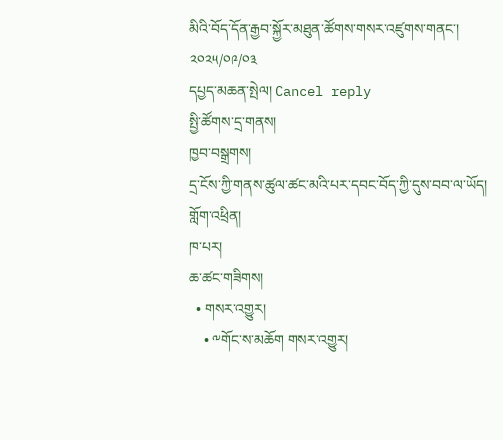མིའི་བོད་དོན་རྒྱབ་སྐྱོར་མཐུན་ཚོགས་གསར་འཛུགས་གནང་།
༢༠༢༥/༠༩/༠༣
དཔྱད་མཆན་སྤེལ། Cancel reply
སྤྱི་ཚོགས་དྲ་གནས།
ཁྱབ་བསྒྲགས།
དྲ་ངོས་ཀྱི་གནས་ཚུལ་ཚང་མའི་པར་དབང་བོད་ཀྱི་དུས་བབ་ལ་ཡོད།
གློག་འཕྲིན།
ཁ་པར།
ཆ་ཚང་གཟིགས།
  • གསར་འགྱུར།
    • ༸གོང་ས་མཆོག གསར་འགྱུར།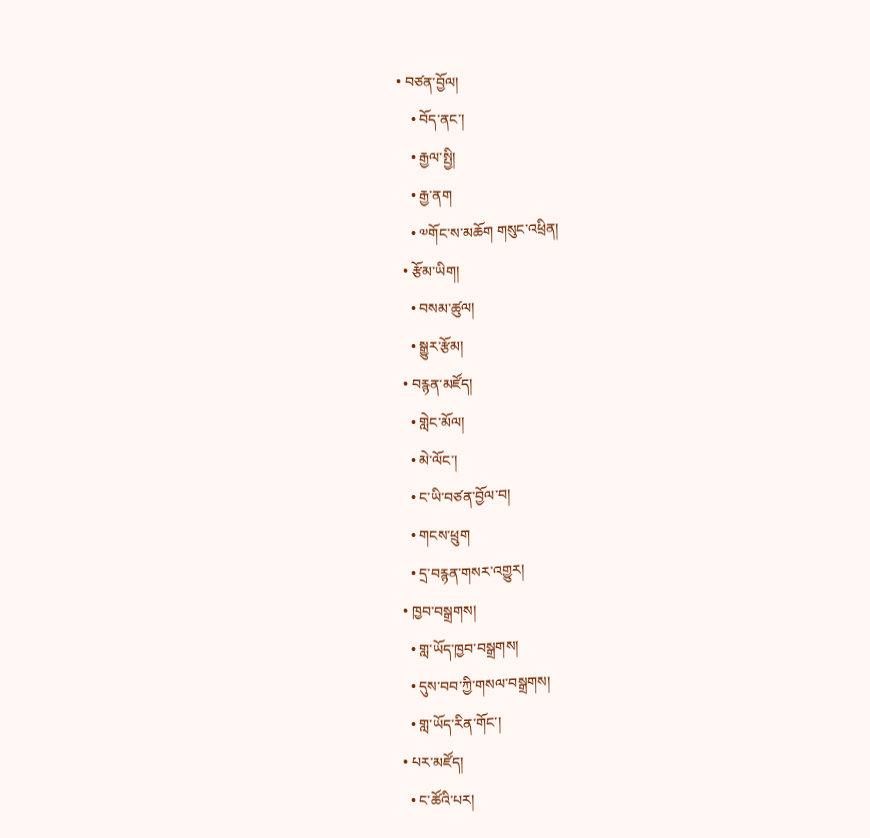• བཙན་བྱོལ།
    • བོད་ནང་།
    • རྒྱལ་སྤྱི།
    • རྒྱ་ནག
    • ༧གོང་ས་མཆོག གསུང་འཕྲིན།
  • རྩོམ་ཡིག།
    • བསམ་ཚུལ།
    • སྒྱུར་རྩོམ།
  • བརྙན་མཛོད།
    • གླེང་མོལ།
    • མེ་ལོང་།
    • ང་ཡི་བཙན་བྱོལ་བ།
    • གངས་ཕྲུག
    • དྲ་བརྙན་གསར་འགྱུར།
  • ཁྱབ་བསྒྲགས།
    • གླ་ཡོད་ཁྱབ་བསྒྲགས།
    • དུས་བབ་ཀྱི་གསལ་བསྒྲགས།
    • གླ་ཡོད་རིན་གོང་།
  • པར་མཛོད།
    • ང་ཚོའི་པར།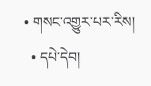• གསང་འགྱུར་པར་རིས།
  • དཔེ་དེབ།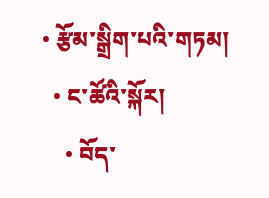• རྩོམ་སྒྲིག་པའི་གཏམ།
  • ང་ཚོའི་སྐོར།
    • བོད་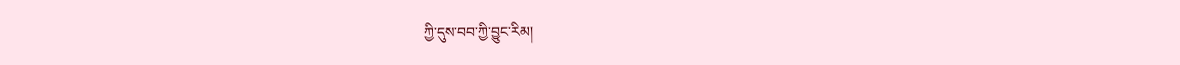ཀྱི་དུས་བབ་ཀྱི་བྱུང་རིམ།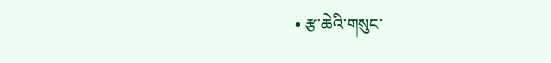• རྩ་ཆེའི་གསུང་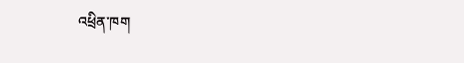འཕྲིན་ཁག